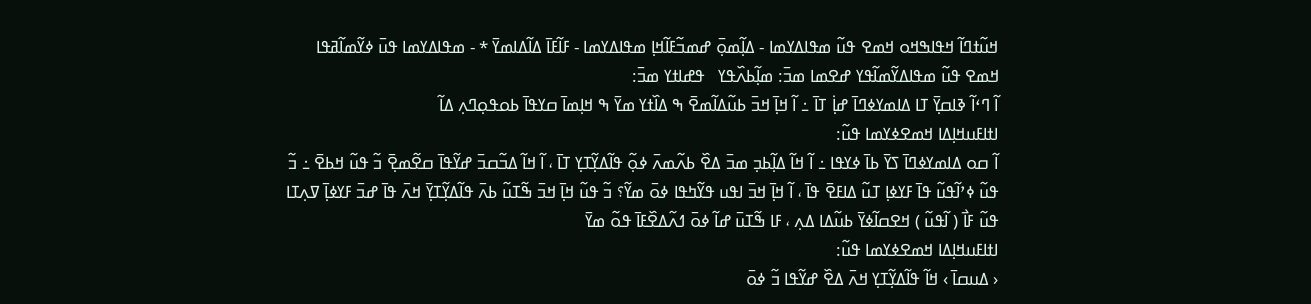ߞߎ߬ߙߣߊ߬ ߞߟߊߒߞߋ ߞߘߐ ߟߎ߬ ߘߟߊߡߌߘߊ - ߡߊ߲߬ߘߋ߲߫ ߝߘߏ߬ߓߊ߬ߞߊ߲ ߘߟߊߡߌߘߊ - ߓߊ߬ߓߊ߫ ߡߊ߬ߡߊߘߌ߫ * - ߘߟߊߡߌߘߊ ߟߎ߫ ߦߌ߬ߘߊ߬ߥߟߊ
ߞߘߐ ߟߎ߬ ߘߟߊߡߌ߬ߘߊ߬ߟߌ ߝߐߘߊ ߘߏ߫: ߘߊ߲߬ߕߍ߰ߟߌ   ߟߝߊߙߌ ߘߏ߫:
ߊ߬ ߣߵߊ߬ ߢߊߛߌ߲߫ ߠߊ ߡߊߘߌߦߣߊ߫ ߝߊ߲߭ ߠߊ߫ ߸ ߊ߬ ߞߊ߲߫ ߞߏ߫ ߕߎ߬ߡߊ߬ߘߐ߫ ߒ ߡߊ߰ߙߌ ߘߌ߫ ߒ ߞߊ߲ߘߊ߫ ߛߌߟߊ߫ ߕߋߟߋ߲ߣߍ߲ ߡߊ߬
ߊߙߊߓߎߞߊ߲ߡߊ ߞߘߐߦߌߘߊ ߟߎ߬:
ߊ߬ ߛߋ ߡߊߘߌߦߣߊ߫ ߖߌ߫ ߕߊ߫ ߦߌߟߊ ߸ ߊ߬ ߞߊ߬ ߡߊ߲߬ߕߏ߲ ߘߏ߫ ߡߐ߰ ߕߍ߬ߘߍ߫ ߦߋ߲߬ ߟߊ߬ߡߌ߲߬ߠߌ߲ ߠߊ߫ ، ߊ߬ ߞߊ߬ ߡߏ߬ߛߏ߫ ߝߌ߬ߟߊ߫ ߛߐ߬ߘߐ߲߫ ߏ߬ ߟߎ߬ ߞߕߐ߫ ߸ ߏ߬ ߟߎ߬ ߦߴߊ߬ߟߎ߬ ߟߊ߫ ߓߌߦߊ߲ ߠߎ߬ ߡߊߓߐ߫ ߟߊ߫ ، ߊ߬ ߞߊ߲߫ ߞߏ߫ ߊߟߎ ߟߌ߬ߤߟߊ ߦߋ߫ ߘߌ߬؟ ߏ߬ ߟߎ߬ ߞߊ߲߫ ߞߏ߫ ߒ߬ߠߎ߬ ߕߍ߫ ߟߊ߬ߡߌ߲߬ߠߌ߲߫ ߞߍ߫ ߟߊ߫ ߝߏ߫ ߓߌߦߊ߲߫ ߜߍ߲ߠߊ ߟߎ߬ ߓߊ߯ ( ߊ߬ߟߎ߬ ) ߞߐߛߊ߬ߦߌ߫ ߕߎ߬ߡߊ ߡߍ߲ ، ߓߊ ߒ߬ߠߎ߫ ߝߊ߬ ߦߋ߫ ߗߍ߬ߡߐ߰ߓߊ߫ ߟߋ߬ ߘߌ߫
ߊߙߊߓߎߞߊ߲ߡߊ ߞߘߐߦߌߘߊ ߟߎ߬:
‹ ߡߎߛߊ߫ › ߞߊ߬ ߟߊ߬ߡߌ߲߬ߠߌ߲ ߞߍ߫ ߡߐ߰ ߝߌ߬ߟߊ ߏ߬ ߦߋ߫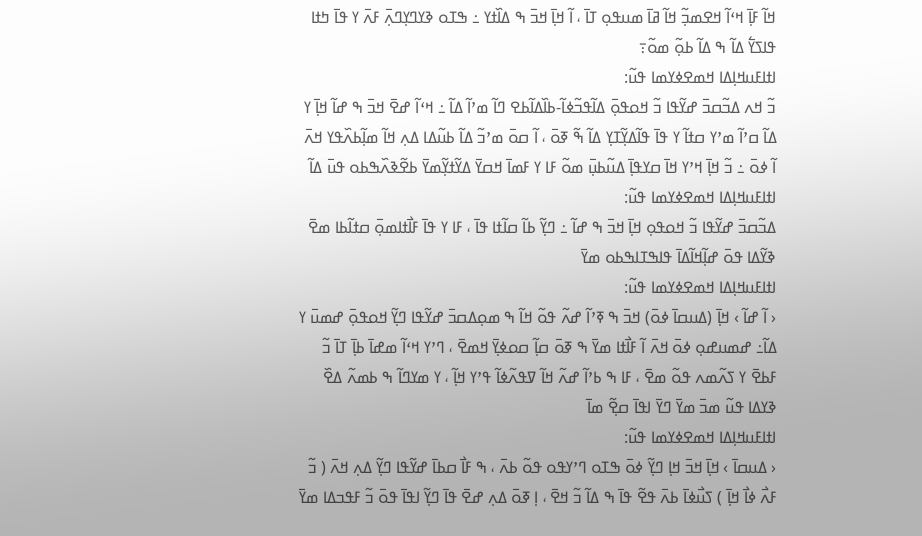ߞߊ߬ ߓߊ߲߫ ߞߵߊ߬ ߞߐߘߏ߲߬ ߞߊ߬ ߥߊ߫ ߘߎߟߋ߲ ߠߊ߫ ، ߊ߬ ߞߊ߲߫ ߞߏ߫ ߒ ߡߊ߰ߙߌ ߸ ߒߠߋ ߢߌߣߌ߲ߣߍ߲߫ ߓߍ߫ ߌ ߟߊ߫ ߤߙߊ ߟߊߖߌ߱ ߡߊ߬ ߒ ߡߊ߬ ߕߋ߲߬ ߘߋ߬߹
ߊߙߊߓߎߞߊ߲ߡߊ ߞߘߐߦߌߘߊ ߟߎ߬:
ߏ߬ ߞߍ ߡߏ߬ߛߏ߫ ߝߌ߬ߟߊ ߏ߬ ߞߋߟߋ߲߫ ߡߊ߬ߟߏ߬ߦߊ߬-ߕߊ߰ߡߊ߬ߕߐ ߣߊ߬ ߘߴߊ߬ ߡߊ߬ ߸ ߞߵߊ߬ ߝߐ߫ ߞߏ߫ ߒ ߝߊ߬ ߞߊ߲߫ ߌ ߡߊ߬ ߛߴߊ߬ ߘߴߌ ߛߙߊ߬ ߌ ߟߊ߫ ߟߊ߬ߡߌ߲߬ߠߌ߲ ߡߊ߬ ߒ߬ ߧߋ߫ ، ߊ߬ ߛߋ߫ ߘߴߏ߬ ߡߊ߬ ߕߎ߬ߡߊ ߡߍ߲ ߞߊ߬ ߘߊ߲߬ߕߍ߰ߟߌ ߞߍ߫ ߊ߬ ߦߋ߫ ߸ ߏ߬ ߞߊ߲߫ ߞߴߌ ߞߊ߫ ߛߌߟߊ߲߫ ߡߎ߬ߕߎ߲߫ ߘߋ߬ ߓߊ ߌ ߓߘߊ߫ ߞߛߌ߫ ߡߌ߬ߙߌ߲߬ߘߌ߫ ߕߐ߬ߢߍ߰ߒߕߋ ߟߎ߫ ߡߊ߬
ߊߙߊߓߎߞߊ߲ߡߊ ߞߘߐߦߌߘߊ ߟߎ߬:
ߡߏ߬ߛߏ߫ ߝߌ߬ߟߊ ߏ߬ ߞߋߟߋ߲ ߞߊ߲߫ ߞߏ߫ ߒ ߝߊ߬ ߸ ߣߌ߲߬ ߕߊ߬ ߛߊ߬ߙߊ ߟߊ߫ ، ߓߊ ߌ ߟߊ߫ ߓߊ߯ߙߊߘߋ߲߫ ߛߙߊ߬ߕߊ ߘߐ߫ ߢߌ߬ߡߊ ߟߋ߫ ߝߊ߲߬ߞߊ߬ߡߊ߫ ߟߊߒߠߊߒߕߋ ߘߌ߫
ߊߙߊߓߎߞߊ߲ߡߊ ߞߘߐߦߌߘߊ ߟߎ߬:
‹ ߊ߬ ߝߊ߬ › ߞߊ߲߫ (ߡߎߛߊ߫ ߦߋ߫) ߞߏ߫ ߒ ߧߴߊ߬ ߝߍ߬ ߟߋ߬ ߞߊ߬ ߒ ߘߋ߲ߡߛߏ߫ ߝߌ߬ߟߊ ߣߌ߲߬ ߞߋߟߋ߲߫ ߝߘߎ߫ ߌ ߡߊ߬߸ ߝߘߎߝߋ߲ ߦߋ߫ ߞߍ߫ ߊ߬ ߓߊ߯ߙߊ ߘߌ߫ ߒ ߧߋ߫ ߛߊ߲߬ ߛߋߦߌ߲߫ ߞߘߐ߫ ، ߣߴߌ ߞߵߊ߬ ߘߝߊ߫ ߕߊ߲߫ ߠߊ߫ ߏ߬ ߓߕߐ߫ ߌ ߖߍ߬ߘߍ ߟߋ߬ ߘߐ߫ ، ߓߊ ߒ ߕߴߊ߬ ߝߍ߬ ߞߊ߬ ߜߟߍ߬ߦߊ߬ ߟߴߌ ߞߊ߲߬ ، ߌ ߘߌߣߊ߬ ߒ ߕߘߍ߬ ߡߐ߰ ߢߌߡߊ ߟߎ߬ ߘߏ߫ ߘߌ߫ ߣߌ߫ ߊߟߊ߫ ߛߐ߲߬ ߘߊ߫
ߊߙߊߓߎߞߊ߲ߡߊ ߞߘߐߦߌߘߊ ߟߎ߬:
‹ ߡߎߛߊ߫ › ߞߊ߲߫ ߞߏ߫ ߞߊ߲ ߣߌ߲߬ ߦߋ߫ ߒߠߋ ߣߴߌߟߋ ߟߋ߬ ߕߍ߫ ، ߒ ߓߊ߯ ߛߕߊ߫ ߝߌ߬ߟߊ ߣߌ߲߬ ߡߍ߲ ߞߍ߫ ( ߏ߬ ߓߍ߯ ߦߊ߯ ߞߊ߲߫ ) ߖߎ߯ߦߊ߫ ߕߍ߫ ߟߐ߬ ߟߊ߫ ߒ ߡߊ߬ ߏ߬ ߞߐ߫ ، ߊ߲ ߧߋ߫ ߡߍ߲ ߝߐ߫ ߟߊ߫ ߣߌ߲߬ ߊߟߊ߫ ߟߋ߫ ߏ߬ ߓߟߏߡߊ ߘߌ߫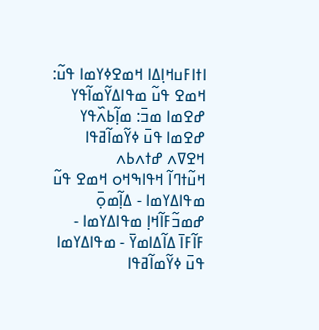ߊߙߊߓߎߞߊ߲ߡߊ ߞߘߐߦߌߘߊ ߟߎ߬:
ߞߘߐ ߟߎ߬ ߘߟߊߡߌ߬ߘߊ߬ߟߌ ߝߐߘߊ ߘߏ߫: ߘߊ߲߬ߕߍ߰ߟߌ
ߝߐߘߊ ߟߎ߫ ߦߌ߬ߘߊ߬ߥߟߊ ߞߐߜߍ ߝߙߍߕߍ
ߞߎ߬ߙߣߊ߬ ߞߟߊߒߞߋ ߞߘߐ ߟߎ߬ ߘߟߊߡߌߘߊ - ߡߊ߲߬ߘߋ߲߫ ߝߘߏ߬ߓߊ߬ߞߊ߲ ߘߟߊߡߌߘߊ - ߓߊ߬ߓߊ߫ ߡߊ߬ߡߊߘߌ߫ - ߘߟߊߡߌߘߊ ߟߎ߫ ߦߌ߬ߘߊ߬ߥߟߊ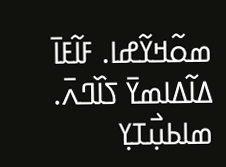ߘߋ߬ߞߌ߬ߝߊ. ߓߊ߬ߓߊ߫ ߡߊ߬ߡߊߘߌ߫ ߖߊ߰ߣߍ߫.
ߘߊߕߎ߲߯ߠߌ߲